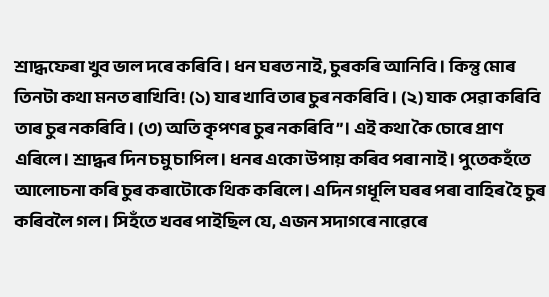শ্ৰাদ্ধফেৰা খুব ভাল দৰে কৰিবি। ধন ঘৰত নাই, চুৰকৰি আনিবি। কিন্তু মোৰ তিনটা কথা মনত ৰাখিবি! (১) যাৰ খাবি তাৰ চুৰ নকৰিবি। (২) যাক সেৱা কৰিবি তাৰ চুৰ নকৰিবি। (৩) অতি কৃপণৰ চুৰ নকৰিবি”। এই কথা কৈ চোৰে প্ৰাণ এৰিলে। শ্ৰাদ্ধৰ দিন চমু চাপিল। ধনৰ একো উপায় কৰিব পৰা নাই। পুতেকহঁতে আলোচনা কৰি চুৰ কৰাটোকে থিক কৰিলে। এদিন গধূলি ঘৰৰ পৰা বাহিৰ হৈ চুৰ কৰিবলৈ গল। সিহঁতে খবৰ পাইছিল যে, এজন সদাগৰে নাৱেৰে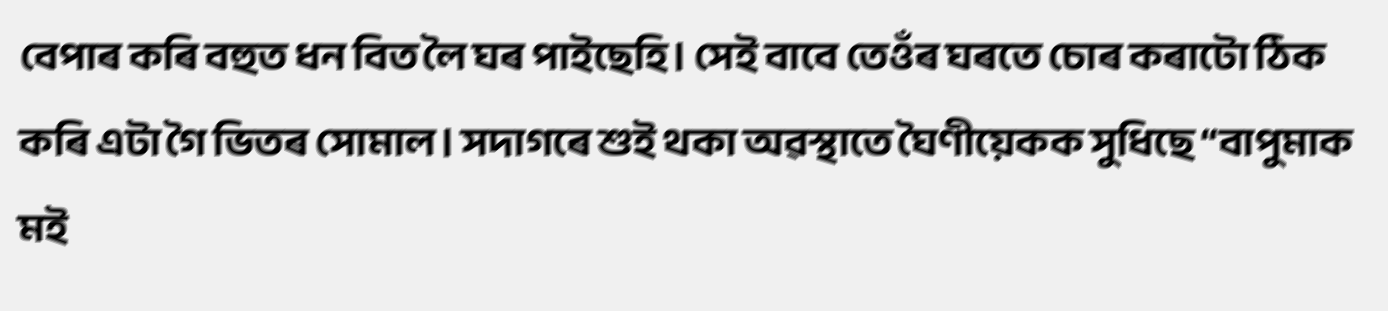বেপাৰ কৰি বহুত ধন বিত লৈ ঘৰ পাইছেহি। সেই বাবে তেওঁৰ ঘৰতে চোৰ কৰাটো ঠিক কৰি এটা গৈ ভিতৰ সোমাল। সদাগৰে শুই থকা অৱস্থাতে ঘৈণীয়েকক সুধিছে “বাপুমাক মই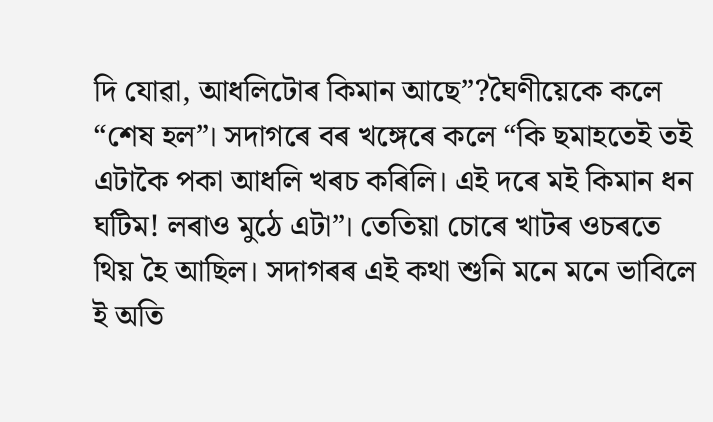দি যোৱা, আধলিটোৰ কিমান আছে”?ঘৈণীয়েকে কলে “শেষ হল”। সদাগৰে বৰ খঙ্গেৰে কলে “কি ছমাহতেই তই এটাকৈ পকা আধলি খৰচ কৰিলি। এই দৰে মই কিমান ধন ঘটিম! লৰাও মুঠে এটা”। তেতিয়া চোৰে খাটৰ ওচৰতে থিয় হৈ আছিল। সদাগৰৰ এই কথা শুনি মনে মনে ভাবিলে ই অতি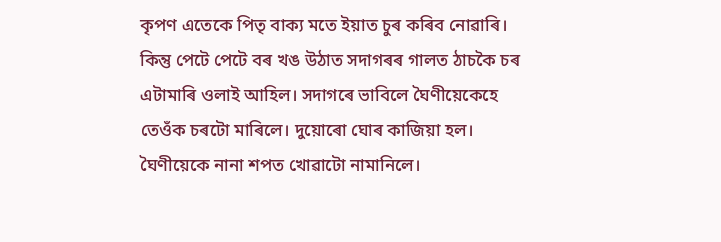কৃপণ এতেকে পিতৃ বাক্য মতে ইয়াত চুৰ কৰিব নোৱাৰি। কিন্তু পেটে পেটে বৰ খঙ উঠাত সদাগৰৰ গালত ঠাচকৈ চৰ এটামাৰি ওলাই আহিল। সদাগৰে ভাবিলে ঘৈণীয়েকেহে তেওঁক চৰটো মাৰিলে। দুয়োৰো ঘোৰ কাজিয়া হল। ঘৈণীয়েকে নানা শপত খোৱাটো নামানিলে।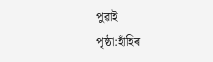পুৱাই
পৃষ্ঠা:হাঁহিৰ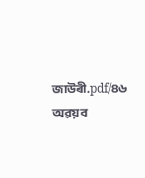জাউৰী.pdf/৪৬
অৱয়ব